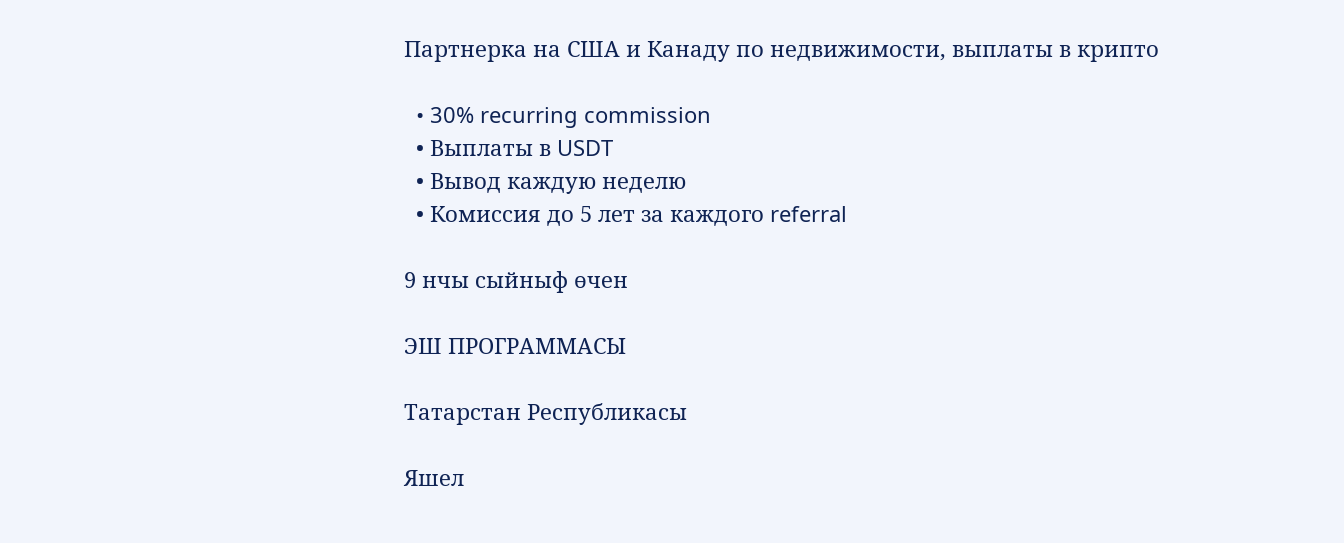Партнерка на США и Канаду по недвижимости, выплаты в крипто

  • 30% recurring commission
  • Выплаты в USDT
  • Вывод каждую неделю
  • Комиссия до 5 лет за каждого referral

9 нчы сыйныф өчен

ЭШ ПРОГРАММАСЫ

Татарстан Республикасы

Яшел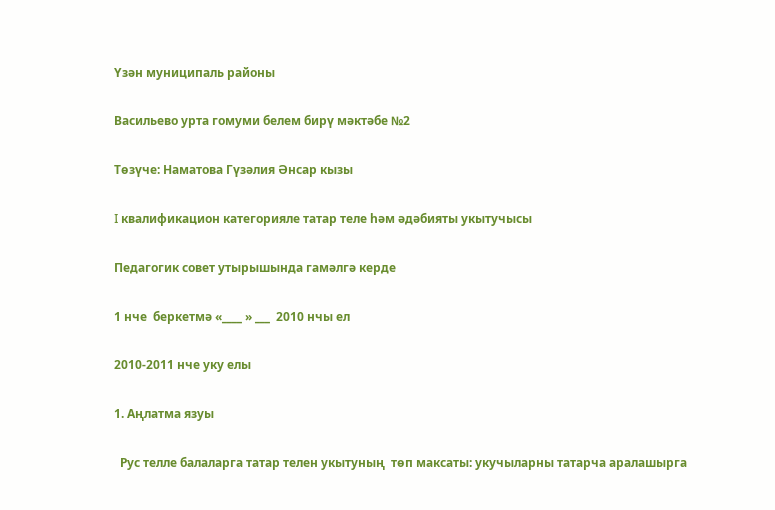Үзән муниципаль районы

Васильево урта гомуми белем бирү мәктәбе №2

Төзүче: Наматова Гүзәлия Әнсар кызы

I квалификацион категорияле татар теле һәм әдәбияты укытучысы

Педагогик совет утырышында гамәлгә керде

1 нче  беркетмә «____ » ___  2010 нчы ел

2010-2011 нче уку елы

1. Аңлатма язуы

  Рус телле балаларга татар телен укытуның  төп максаты: укучыларны татарча аралашырга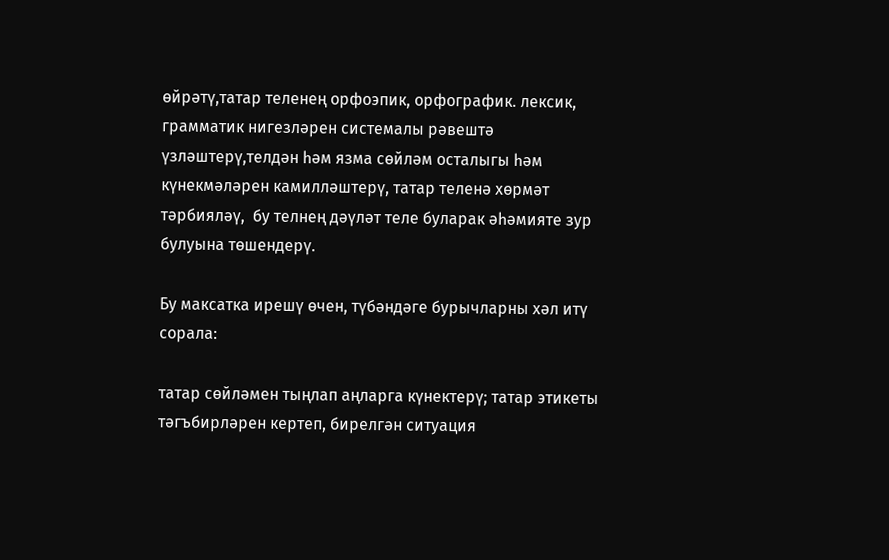өйрәтү,татар теленең орфоэпик, орфографик. лексик, грамматик нигезләрен системалы рәвештә үзләштерү,телдән һәм язма сөйләм осталыгы һәм күнекмәләрен камилләштерү, татар теленә хөрмәт тәрбияләү,  бу телнең дәүләт теле буларак әһәмияте зур булуына төшендерү.

Бу максатка ирешү өчен, түбәндәге бурычларны хәл итү сорала:

татар сөйләмен тыңлап аңларга күнектерү; татар этикеты тәгъбирләрен кертеп, бирелгән ситуация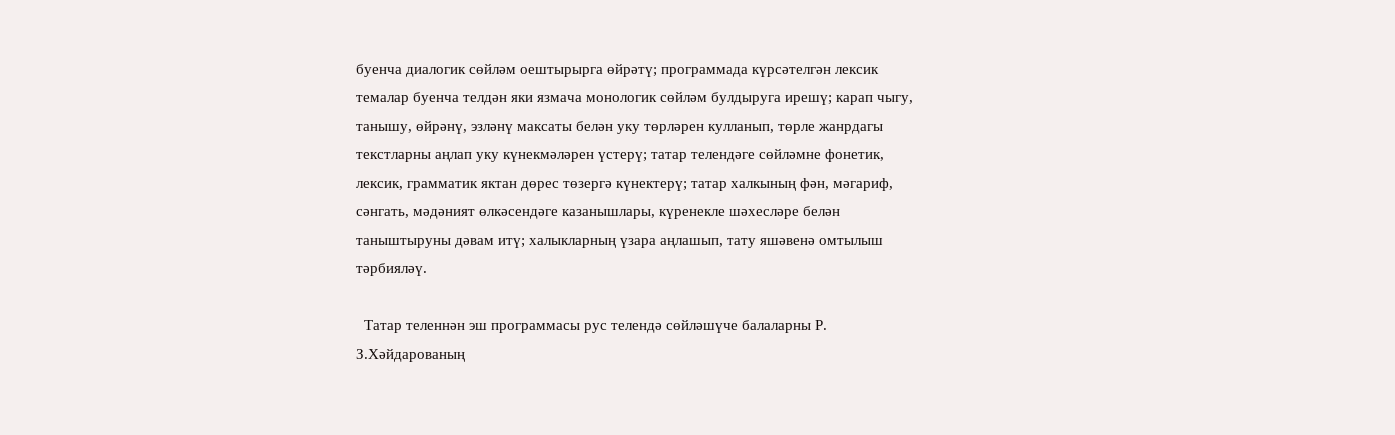буенча диалогик сөйләм оештырырга өйрәтү; программада күрсәтелгән лексик темалар буенча телдән яки язмача монологик сөйләм булдыруга ирешү; карап чыгу, танышу, өйрәнү, эзләнү максаты белән уку төрләрен кулланып, төрле жанрдагы текстларны аңлап уку күнекмәләрен үстерү; татар телендәге сөйләмне фонетик, лексик, грамматик яктан дөрес төзергә күнектерү; татар халкының фән, мәгариф, сәнгать, мәдәният өлкәсендәге казанышлары, күренекле шәхесләре белән таныштыруны дәвам итү; халыкларның үзара аңлашып, тату яшәвенә омтылыш тәрбияләү.

  Татар теленнән эш программасы рус телендә сөйләшүче балаларны Р. З.Хәйдарованың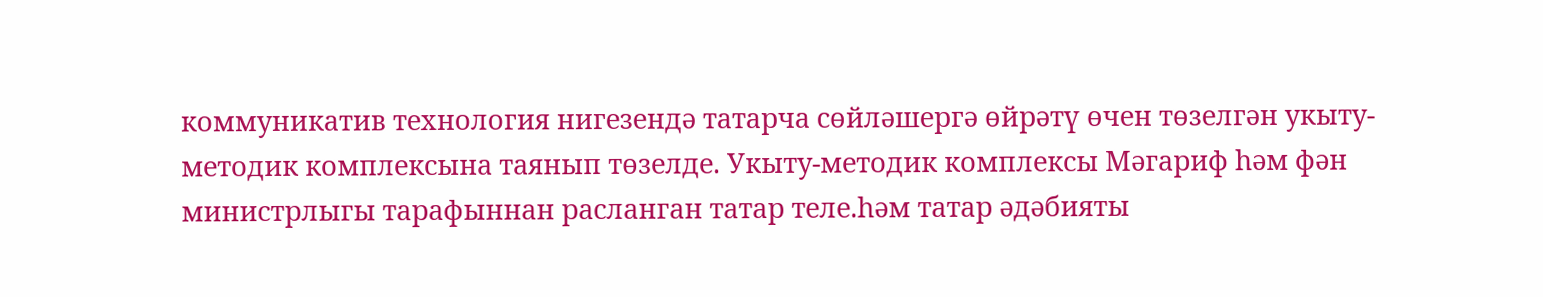коммуникатив технология нигезендә татарча сөйләшергә өйрәтү өчен төзелгән укыту-методик комплексына таянып төзелде. Укыту-методик комплексы Мәгариф һәм фән министрлыгы тарафыннан расланган татар теле.һәм татар әдәбияты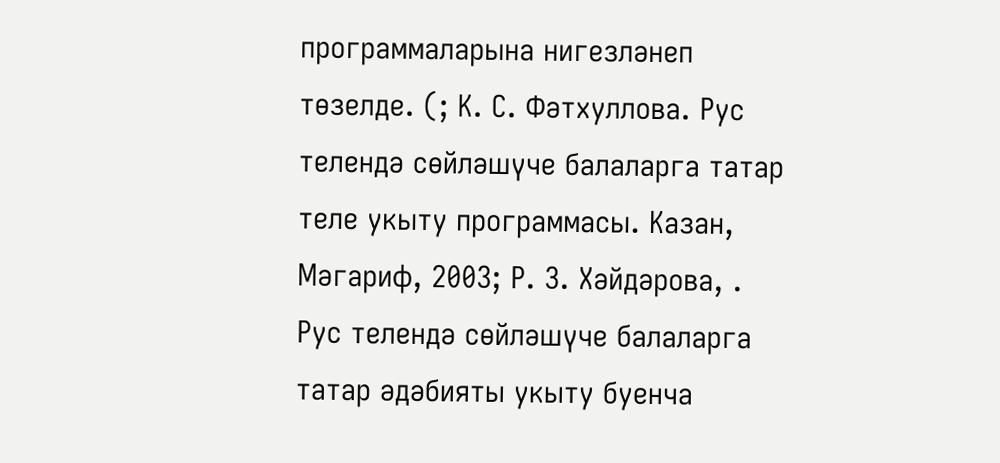программаларына нигезләнеп төзелде. (; К. С. Фәтхуллова. Рус телендә сөйләшүче балаларга татар теле укыту программасы. Казан, Мәгариф, 2003; Р. З. Хәйдәрова, . Рус телендә сөйләшүче балаларга татар әдәбияты укыту буенча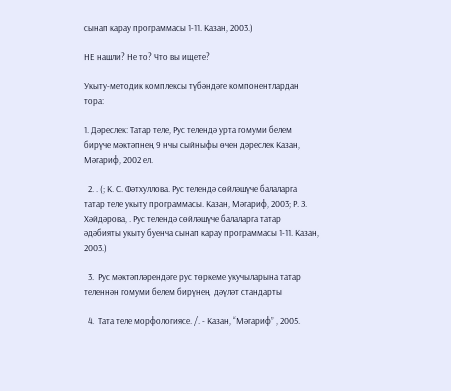сынап карау программасы 1-11. Казан, 2003.)

НЕ нашли? Не то? Что вы ищете?

Укыту-методик комплексы түбәндәге компонентлардан тора:

1. Дәреслек: Татар теле, Рус телендә урта гомуми белем бирүче мәктәпнең 9 нчы сыйныфы өчен дәреслек Казан, Мәгариф, 2002 ел.

  2. . (; К. С. Фәтхуллова. Рус телендә сөйләшүче балаларга татар теле укыту программасы. Казан, Мәгариф, 2003; Р. З. Хәйдәрова, . Рус телендә сөйләшүче балаларга татар әдәбияты укыту буенча сынап карау программасы 1-11. Казан, 2003.)

  3.  Рус мәктәпләрендәге рус төркеме укучыларына татар теленнән гомуми белем бирүнең  дәүләт стандарты

  4.  Тата теле морфологиясе. /. - Казан, “Мәгариф” , 2005.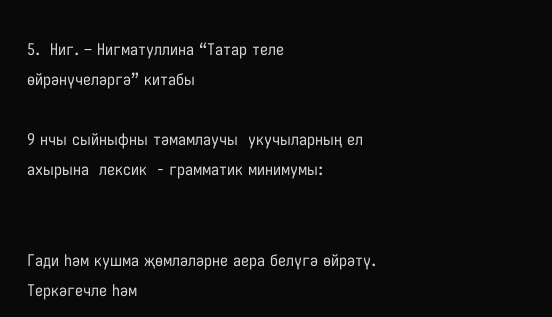5.  Ниг. – Нигматуллина “Татар теле өйрәнүчеләргә” китабы

9 нчы сыйныфны тәмамлаучы  укучыларның ел ахырына  лексик  - грамматик минимумы:


Гади һәм кушма җөмләләрне аера белүгә өйрәтү. Теркәгечле һәм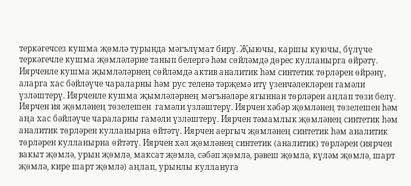теркәгечсез кушма җөмлә турында мәгълүмат бирү. Җыючы, каршы куючы, бүлүче теркәгечле кушма җөмләләрне танып белергә һәм сөйләмдә дөрес кулланырга өйрәтү. Иярченле кушма җымләләрнең сөйләмдә актив аналитик һәм синтетик төрләрен өйрәнү, аларга хас бәйләүче чараларны һәм рус теленә тәрҗемә итү үзенчәлекләрен гамәли үзләштерү. Иярченле кушма җымләләрнең мәгънәләре ягыннан төрләрен аңлап төзи белү. Иярчен ия җөмләнең төзелешен  гамәли үзләштерү. Иярчен хәбәр җөмләнең төзелешен һәм аңа хас бәйләүче чараларны гамәли үзләштерү. Иярчен тәмамлык җөмләнең синтетик һәм аналитик төрләрен кулланырна өйтәтү. Иярчен аергыч җөмләнең синтетик һәм аналитик төрләрен кулланырна өйтәтү. Иярчен хәл җөмләнең синтетик (аналитик) төрләрен (иярчен вакыт җөмлә, урын җөмлә, максат җөмлә, сәбәп җөмлә, рәвеш җөмлә, күләм җөмлә, шарт җөмлә, кире шарт җөмлә) аңлап, урынлы куллануга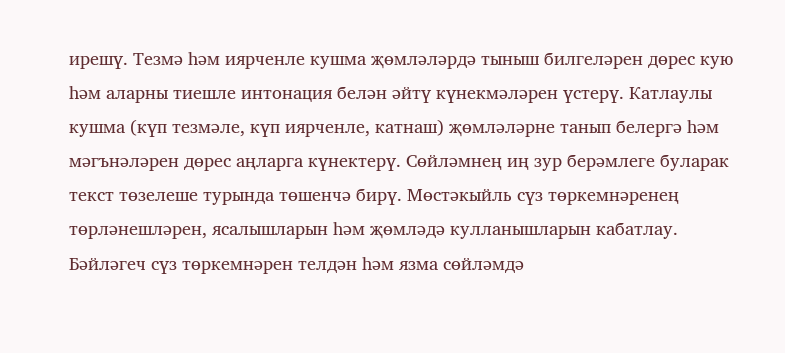ирешү. Тезмә һәм иярченле кушма җөмләләрдә тыныш билгеләрен дөрес кую һәм аларны тиешле интонация белән әйтү күнекмәләрен үстерү. Катлаулы кушма (күп тезмәле, күп иярченле, катнаш) җөмләләрне танып белергә һәм мәгънәләрен дөрес аңларга күнектерү. Сөйләмнең иң зур берәмлеге буларак текст төзелеше турында төшенчә бирү. Мөстәкыйль сүз төркемнәренең төрләнешләрен, ясалышларын һәм җөмләдә кулланышларын кабатлау. Бәйләгеч сүз төркемнәрен телдән һәм язма сөйләмдә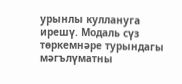урынлы куллануга ирешү. Модаль сүз төркемнәре турындагы мәгълүматны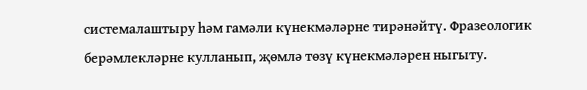системалаштыру һәм гамәли күнекмәләрне тирәнәйтү. Фразеологик берәмлекләрне кулланып, җөмлә төзү күнекмәләрен ныгыту.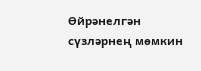Өйрәнелгән сүзләрнең мөмкин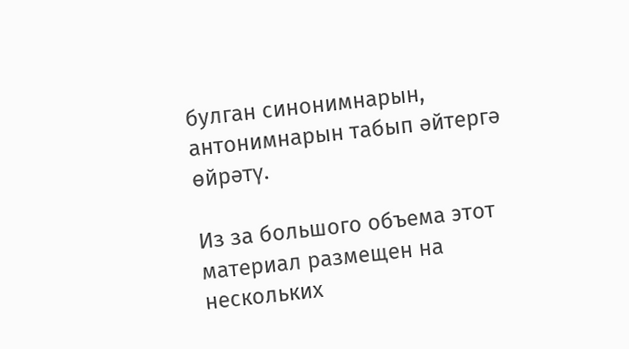булган синонимнарын, антонимнарын табып әйтергә өйрәтү.

Из за большого объема этот материал размещен на нескольких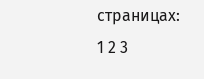страницах:
1 2 3